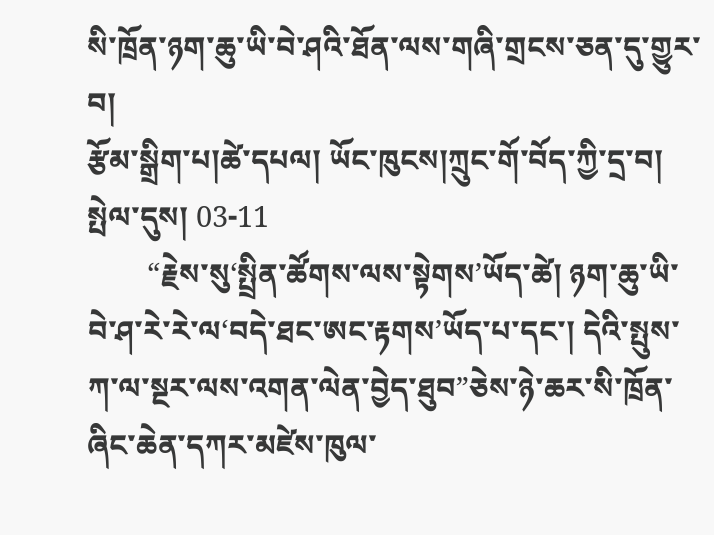སི་ཁྲོན་ཉག་ཆུ་ཡི་བེ་ཤའི་ཐོན་ལས་གཞི་གྲངས་ཅན་དུ་གྱུར་བ།
རྩོམ་སྒྲིག་པ།ཚེ་དཔལ། ཡོང་ཁུངས།ཀྲུང་གོ་བོད་ཀྱི་དྲ་བ། སྤེལ་དུས། 03-11
        “རྗེས་སུ‘སྤྲིན་ཚོགས་ལས་སྟེགས’ཡོད་ཚེ། ཉག་ཆུ་ཡི་བེ་ཤ་རེ་རེ་ལ‘བདེ་ཐང་ཨང་རྟགས’ཡོད་པ་དང་། དེའི་སྤུས་ཀ་ལ་སྔར་ལས་འགན་ལེན་བྱེད་ཐུབ”ཅེས་ཉེ་ཆར་སི་ཁྲོན་ཞིང་ཆེན་དཀར་མཛེས་ཁུལ་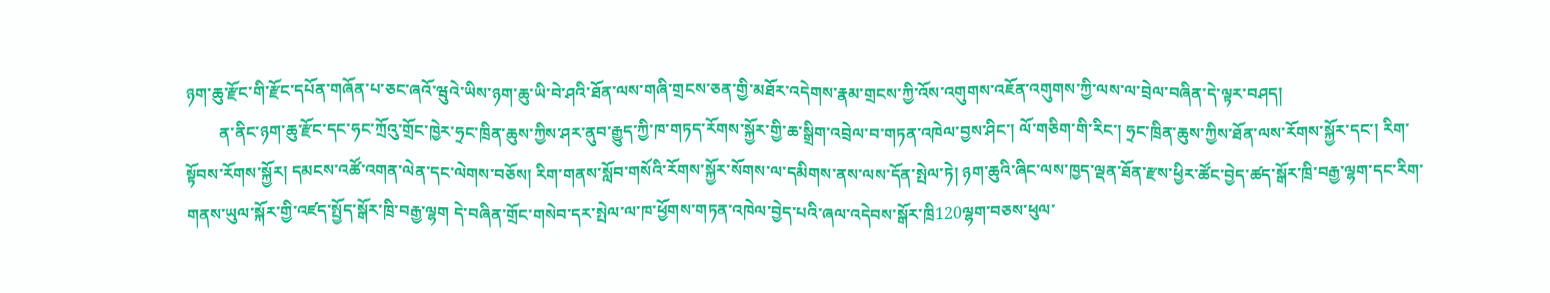ཉག་ཆུ་རྫོང་གི་རྫོང་དཔོན་གཞོན་པ་ཅང་ཞའོ་ཝུའེ་ཡིས་ཉག་ཆུ་ཡི་བེ་ཤའི་ཐོན་ལས་གཞི་གྲངས་ཅན་གྱི་མཐོར་འདེགས་རྣམ་གྲངས་ཀྱི་འོས་འགུགས་འཇོན་འགུགས་ཀྱི་ལས་ལ་བྲེལ་བཞིན་དེ་ལྟར་བཤད།
        ན་ནིང་ཉག་ཆུ་རྫོང་དང་ཧང་ཀྲོའུ་གྲོང་ཁྱེར་ཧྲང་ཁྲིན་ཆུས་ཀྱིས་ཤར་ནུབ་རྒྱུད་ཀྱི་ཁ་གཏད་རོགས་སྐྱོར་གྱི་ཆ་སྒྲིག་འབྲེལ་བ་གཏན་འཁེལ་བྱས་ཤིང་། ལོ་གཅིག་གི་རིང་། ཧྲང་ཁྲིན་ཆུས་ཀྱིས་ཐོན་ལས་རོགས་སྐྱོར་དང་། རིག་སྟོབས་རོགས་སྐྱོར། དམངས་འཚོ་འགན་ལེན་དང་ལེགས་བཅོས། རིག་གནས་སློབ་གསོའི་རོགས་སྐྱོར་སོགས་ལ་དམིགས་ནས་ལས་དོན་སྤེལ་ཏེ། ཉག་ཆུའི་ཞིང་ལས་ཁྱད་ལྡན་ཐོན་རྫས་ཕྱིར་ཚོང་བྱེད་ཚད་སྒོར་ཁྲི་བརྒྱ་ལྷག་དང་རིག་གནས་ཡུལ་སྐོར་གྱི་འཛད་སྤྱོད་སྒོར་ཁྲི་བརྒྱ་ལྷག དེ་བཞིན་གྲོང་གསེབ་དར་སྤེལ་ལ་ཁ་ཕྱོགས་གཏན་འཁེལ་བྱེད་པའི་ཞལ་འདེབས་སྒོར་ཁྲི120ལྷག་བཅས་ཕུལ་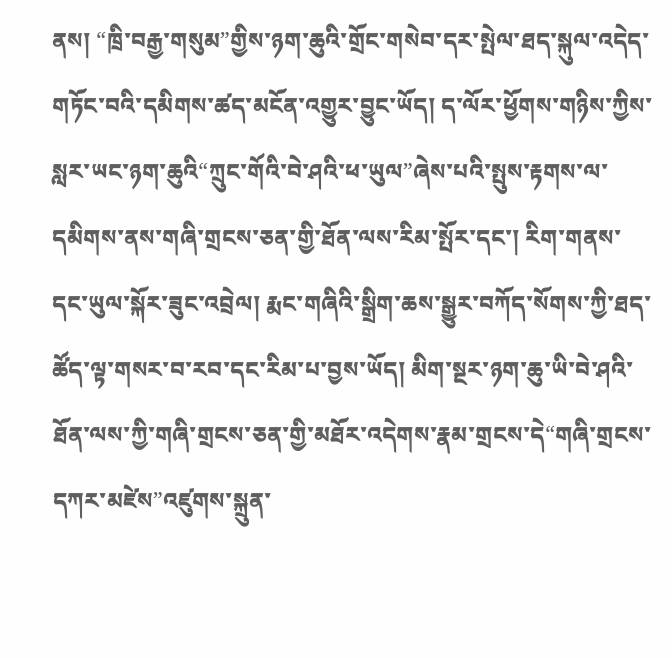ནས། “ཁྲི་བརྒྱ་གསུམ”གྱིས་ཉག་ཆུའི་གྲོང་གསེབ་དར་སྤེལ་ཐད་སྐུལ་འདེད་གཏོང་བའི་དམིགས་ཚད་མངོན་འགྱུར་བྱུང་ཡོད། ད་ལོར་ཕྱོགས་གཉིས་ཀྱིས་སླར་ཡང་ཉག་ཆུའི“ཀྲུང་གོའི་བེ་ཤའི་ཕ་ཡུལ”ཞེས་པའི་སྤུས་རྟགས་ལ་དམིགས་ནས་གཞི་གྲངས་ཅན་གྱི་ཐོན་ལས་རིམ་སྤོར་དང་། རིག་གནས་དང་ཡུལ་སྐོར་ཟུང་འབྲེལ། རྨང་གཞིའི་སྒྲིག་ཆས་སྒྱུར་བཀོད་སོགས་ཀྱི་ཐད་ཚོད་ལྟ་གསར་བ་རབ་དང་རིམ་པ་བྱས་ཡོད། མིག་སྔར་ཉག་ཆུ་ཡི་བེ་ཤའི་ཐོན་ལས་ཀྱི་གཞི་གྲངས་ཅན་གྱི་མཐོར་འདེགས་རྣམ་གྲངས་དེ“གཞི་གྲངས་དཀར་མཛེས”འཛུགས་སྐྲུན་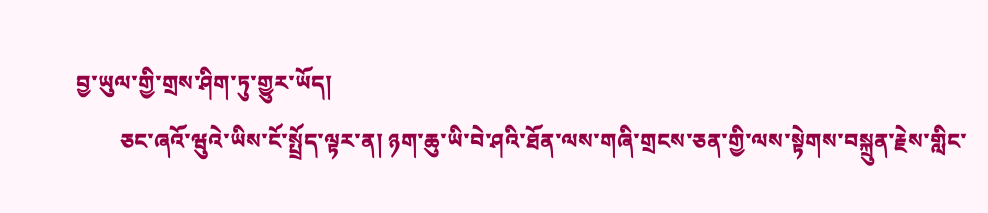བྱ་ཡུལ་གྱི་གྲས་ཤིག་ཏུ་གྱུར་ཡོད།
        ཅང་ཞའོ་ཝུའེ་ཡིས་ངོ་སྤྲོད་ལྟར་ན། ཉག་ཆུ་ཡི་བེ་ཤའི་ཐོན་ལས་གཞི་གྲངས་ཅན་གྱི་ལས་སྟེགས་བསྐྲུན་རྗེས་གླིང་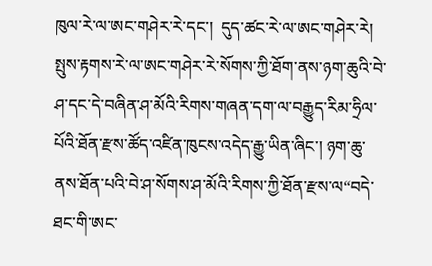ཁུལ་རེ་ལ་ཨང་གཤེར་རེ་དང་།  དུད་ཚང་རེ་ལ་ཨང་གཤེར་རེ། སྤུས་རྟགས་རེ་ལ་ཨང་གཤེར་རེ་སོགས་ཀྱི་ཐོག་ནས་ཉག་ཆུའི་བེ་ཤ་དང་དེ་བཞིན་ཤ་མོའི་རིགས་གཞན་དག་ལ་བརྒྱུད་རིམ་ཧྲིལ་པོའི་ཐོན་རྫས་ཚོད་འཛིན་ཁུངས་འདེད་རྒྱུ་ཡིན་ཞིང་། ཉག་ཆུ་ནས་ཐོན་པའི་བེ་ཤ་སོགས་ཤ་མོའི་རིགས་ཀྱི་ཐོན་རྫས་ལ“བདེ་ཐང་གི་ཨང་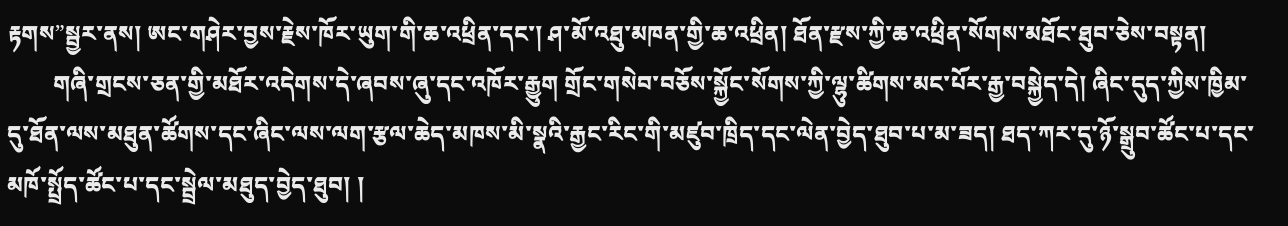རྟགས”སྦྱར་ནས། ཨང་གཤེར་བྱས་རྗེས་ཁོར་ཡུག་གི་ཆ་འཕྲིན་དང་། ཤ་མོ་འཐུ་མཁན་གྱི་ཆ་འཕྲིན། ཐོན་རྫས་ཀྱི་ཆ་འཕྲིན་སོགས་མཐོང་ཐུབ་ཅེས་བསྟན།
        གཞི་གྲངས་ཅན་གྱི་མཐོར་འདེགས་དེ་ཞབས་ཞུ་དང་འཁོར་རྒྱུག གྲོང་གསེབ་བཅོས་སྐྱོང་སོགས་ཀྱི་ལྷུ་ཚིགས་མང་པོར་རྒྱ་བསྐྱེད་དེ། ཞིང་དུད་ཀྱིས་ཁྱིམ་དུ་ཐོན་ལས་མཐུན་ཚོགས་དང་ཞིང་ལས་ལག་རྩལ་ཆེད་མཁས་མི་སྣའི་རྒྱང་རིང་གི་མཛུབ་ཁྲིད་དང་ལེན་བྱེད་ཐུབ་པ་མ་ཟད། ཐད་ཀར་དུ་ཉོ་སྒྲུབ་ཚོང་པ་དང་མཁོ་སྤྲོད་ཚོང་པ་དང་སྦྲེལ་མཐུད་བྱེད་ཐུབ། །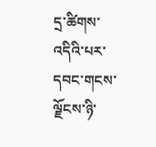དྲ་ཚིགས་འདིའི་པར་དབང་གངས་ལྗོངས་ཉི་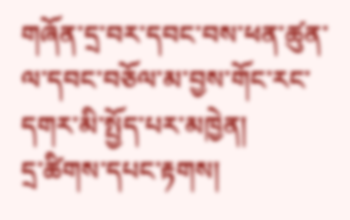གཞོན་དྲ་བར་དབང་བས་ཕན་ཚུན་ལ་དབང་བཅོལ་མ་བྱས་གོང་རང་དགར་མི་སྤྱོད་པར་མཁྱེན།
དྲ་ཚིགས་དཔང་རྟགས།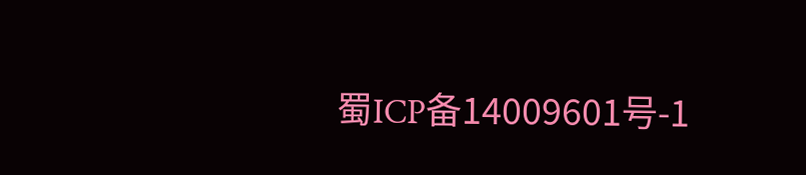蜀ICP备14009601号-1